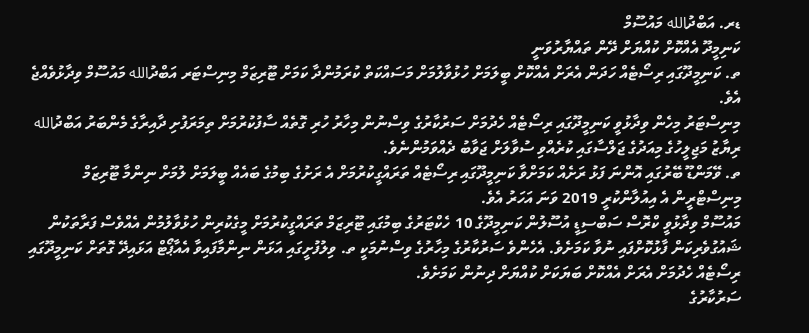ޑރ. އަބްދުالله މައުސޫމް
ކަނިމީދޫ އެއްކޮށް ކުއްޔަށް ދޭން ތައްޔާރުވަނީ
ތ. ކަނިމީދޫގައި ރިސޯޓެއް ހަދަން އެރަށް އެއްކޮށް ބީލަމަށް ހުޅުވާލުމަށް މަސައްކަތް ކުރަމުންދާ ކަމަށް ޓޫރިޒަމް މިނިސްޓަރ އަބްދުالله މައުސޫމް ވިދާޅުވެއްޖެ އެވެ.
މިނިސްޓަރު މިހެން ވިދާޅުވީ ކަނިމީދޫގައި ރިސޯޓެއް ހެދުމަށް ސަރުކާރުގެ ވިސްނުން މިހާރު ހުރި ގޮތެއް ސާފުކުރުމަށް ތިމަރަފުށި ދާއިރާގެ މެންބަރު އަބްދުالله ރިޔާޒު މަޖިލީހުގެ މިއަދުގެ ޖަލްސާގައި ކުރެއްވި ސުވާލަށް ޖަވާބު ދެއްވަމުންނެވެ.
ތ. ވޭމަންޑޫ ބޭރުގައި އޮންނަ ފަޅު ރަށެއް ކަމަށްވާ ކަނިމީދޫގައި ރިސޯޓެއް ތަރައްގީކުރުމަށް އެ ރަށުގެ ބިމުގެ ބައެއް ބީލަމަށް ލުމަށް ނިންމާ ޓޫރިޒަމް މިނިސްޓްރީން އެ އިއުލާންކުރީ 2019 ވަނަ އަހަރު އެވެ.
މައުސޫމް ވިދާޅުވީ ކްރޮސް ސަބްސިޑީ އުސޫލުން ކަނިމީދޫގެ 10 ހެކްޓަރުގެ ބިމުގައި ޓޫރިޒަމް ތަރައްގީކުރުމަށް މީގެކުރިން ހުޅުވާލުމުން އެއްވެސް ފަރާތަކުން ޝައުގުވެރިކަން ފާޅުކޮށްފައި ނުވާ ކަމަށެވެ. އެހެންވެ ސަރުކާރުގެ މިހާރުގެ ވިސްނުމަކީ ތ. ވިލުފުށީގައި އަޅަން ނިންމާފައިވާ އެއާޕޯޓް އަޅައިދޭ ގޮތަށް ކަނިމީދޫގައި ރިސޯޓެއް ހެދުމަށް އެރަށް އެއްކޮށް ބަޔަކަށް ކުއްޔަށް ދިނުން ކަމަށެވެ.
ސަރުކާރުގެ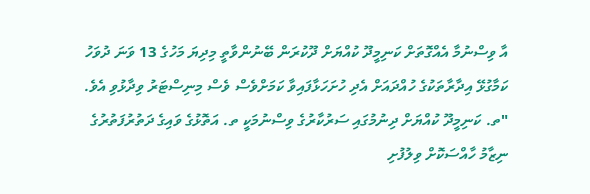އާ ވިސްނުމާ އެއްގޮތަށް ކަނިމީދޫ ކުއްޔަށް ދޫކުރަން ބޭނުންވާތީ މިދިޔަ މަހުގެ 13 ވަނަ ދުވަހު ކަމާގުޅޭ އިދާރާތަކުގެ ހުއްދައަށް އެދި ހުށަހަޅާފައިވާ ކަމަށްވެސް ވެސް މިނިސްޓަރު ވިދާޅުވި އެވެ.
"ތ. ކަނިމީދޫ ކުއްޔަށް ދިނުމުގައި ސަރުކާރުގެ ވިސްނުމަކީ ތ. އަތޮޅުގެ ވައިގެ ދަތުރުފަތުރުގެ ނިޒާމު ހާއްސަކޮށް ވިލުފުށި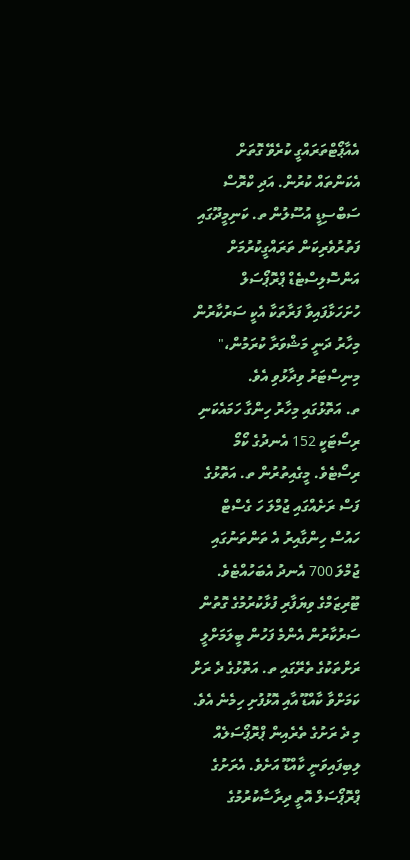އެއާޕޯޓްތަރައްގީ ކުރެވޭ ގޮތަށް އެކަންތައް ކުރުން. އަދި ކްރޮސް ސަބްސިޑީ އުސޫލުން ތ. ކަނިމީދޫގައި ފަތުރުވެރިކަން ތަރައްގީކުރުމަށް އަންސޮލިސްޓެޑް ޕްރޮޕޯސަލް ހުށަހަޅާފައިވާ ފަރާތަކާ އެކީ ސަރުކާރުން މިހާރު ދަނީ މަޝްވަރާ ކުރަމުން،" މިނިސްޓަރު ވިދާޅުވި އެވެ.
ތ. އަތޮޅުގައި މިހާރު ހިންގާ ހަމައެކަނި ރިސޯޓަކީ 152 އެނދުގެ ކޯމޯ ރިސޯޓެވެ. މީގެއިތުރުން ތ. އަތޮޅުގެ ފަސް ރަށެއްގައި ޖުމްލަ ހަ ގެސްޓް ހައުސް ހިންގާއިރު އެ ތަންތަނުގައި ޖުމްލަ 700 އެނދު އެބަހުއްޓެވެ.
ޓޫރިޒަމްގެ ވިޔަފާރި ފުޅާކުރުމުގެ ގޮތުން ސަރުކާރުން އެންމެ ފަހުން ބީލަމަށްލީ ރަށްތަކުގެ ތެރޭގައި ތ. އަތޮޅުގެ ދެ ރަށް ކަމަށްވާ ކާއްޑޫ އާއި އޮޅުފުށި ހިމެނެ އެވެ. މި ދެ ރަށުގެ ތެރެއިން ޕްރޮޕޯސަލެއް ލިބިފައިވަނީ ކާއްޑޫ އަށެވެ. އެރަށުގެ ޕްރޮޕޯސަލް އޮތީ ދިރާސާކުރުމުގެ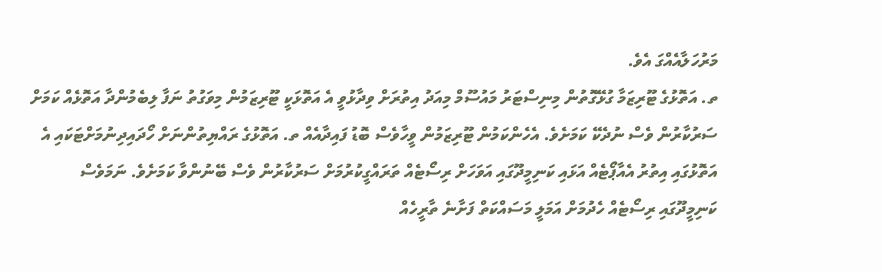މަރުހަލާއެއްގަ އެވެ.
ތ. އަތޮޅުގެ ޓޫރިޒަމާ ގުޅޭގޮތުން މިނިސްޓަރު މައުސޫމް މިއަދު އިތުރަށް ވިދާޅުވީ އެ އަތޮޅަކީ ޓޫރިޒަމުން މިވަގުތު ނަފާ ލިބެމުންދާ އަތޮޅެއް ކަމަށް ސަރުކާރުން ވެސް ނުދެކޭ ކަމަށެވެ. އެހެންކަމުން ޓޫރިޒަމުން ވީހާވެސް ބޮޑު ފައިދާއެއް ތ. އަތޮޅުގެ ރައްޔިތުންނަށް ހޯދައިދިނުމަށްޓަކައި އެ އަތޮޅުގައި އިތުރު އެއާޕޯޓެއް އަޅައި ކަނިމީދޫގައި އަވަހަށް ރިސޯޓެއް ތަރައްގީކުރުމަށް ސަރުކާރުން ވެސް ބޭނުންވާ ކަމަށެވެ. ނަމަވެސް ކަނިމީދޫގައި ރިސޯޓެއް ހެދުމަށް އަމަލީ މަސައްކަތް ފަށާނެ ތާރީހެއް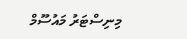މިނިސްޓަރު މައުސޫމް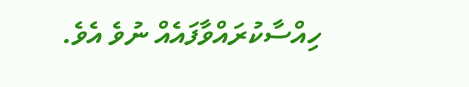ހިއްސާކުރައްވާފައެއް ނުވެ އެވެ.